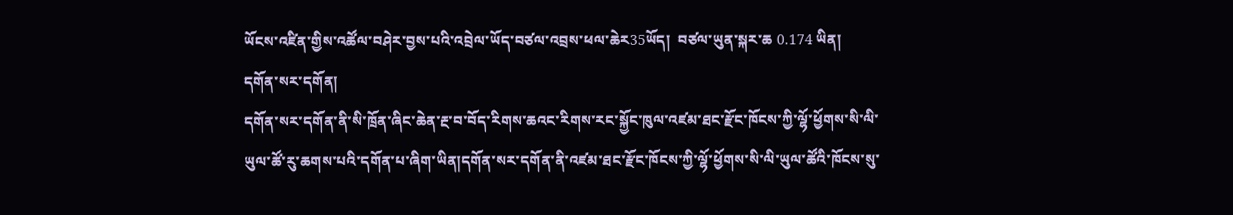ཡོངས་འཛིན་གྱིས་འཚོལ་བཤེར་བྱས་པའི་འབྲེལ་ཡོད་བཙལ་འབྲས་ཕལ་ཆེར35ཡོད།  བཙལ་ཡུན་སྐར་ཆ 0.174 ཡིན།
དགོན་སར་དགོན།
དགོན་སར་དགོན་ནི་སི་ཁྲོན་ཞིང་ཆེན་རྔ་བ་བོད་རིགས་ཆའང་རིགས་རང་སྐྱོང་ཁུལ་འཛམ་ཐང་རྫོང་ཁོངས་ཀྱི་ལྷོ་ཕྱོགས་སི་ལི་ཡུལ་ཚོ་རུ་ཆགས་པའི་དགོན་པ་ཞིག་ཡིན།དགོན་སར་དགོན་ནི་འཛམ་ཐང་རྫོང་ཁོངས་ཀྱི་ལྷོ་ཕྱོགས་སི་ལི་ཡུལ་ཚོའི་ཁོངས་སུ་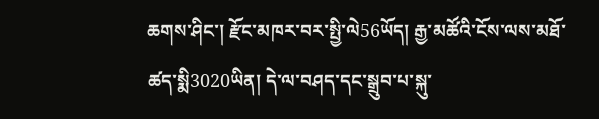ཆགས་ཤིང་། རྫོང་མཁར་བར་སྤྱི་ལེ56ཡོད། རྒྱ་མཚོའི་ངོས་ལས་མཐོ་ཚད་སྨི3020ཡིན། དེ་ལ་བཤད་དང་སྒྲུབ་པ་སྐུ་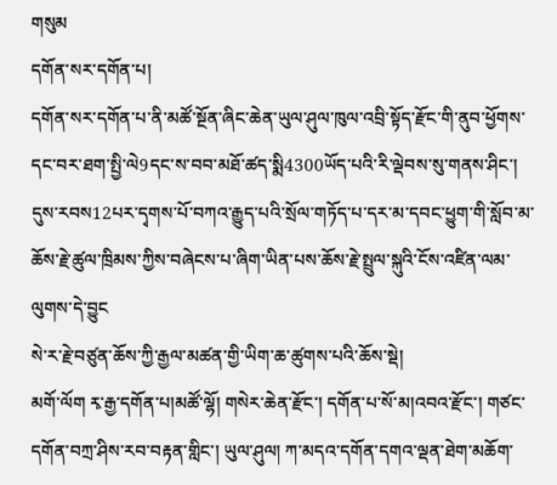གསུམ
དགོན་སར་དགོན་པ།
དགོན་སར་དགོན་པ་ནི་མཚོ་སྔོན་ཞིང་ཆེན་ཡུལ་ཤུལ་ཁུལ་འབྲི་སྟོད་རྫོང་གི་ནུབ་ཕྱོགས་དང་བར་ཐག་སྤྱི་ལེ9དང་ས་བབ་མཐོ་ཚད་སྨི4300ཡོད་པའི་རི་ལྡེབས་སུ་གནས་ཤིང་། དུས་རབས12པར་དྭགས་པོ་བཀའ་རྒྱུད་པའི་སྲོལ་གཏོད་པ་དར་མ་དབང་ཕྱུག་གི་སློབ་མ་ཆོས་རྗེ་ཚུལ་ཁྲིམས་ཀྱིས་བཞེངས་པ་ཞིག་ཡིན་པས་ཆོས་རྗེ་སྤྲུལ་སྐུའི་ངོས་འཛིན་ལམ་ལུགས་དེ་བྱུང
སེ་ར་རྗེ་བཙུན་ཆོས་ཀྱི་རྒྱལ་མཚན་གྱི་ཡིག་ཆ་ཚུགས་པའི་ཆོས་སྡེ།
མགོ་ལོག རྭ་རྒྱ་དགོན་པ།མཚོ་ལྷོ། གསེར་ཆེན་རྫོང་། དགོན་པ་སོ་མ།འབའ་རྫོང་། གཙང་དགོན་བཀྲ་ཤིས་རབ་བརྟན་གླིང་། ཡུལ་ཤུལ། ཀ་མདའ་དགོན་དགའ་ལྡན་ཐེག་མཆོག་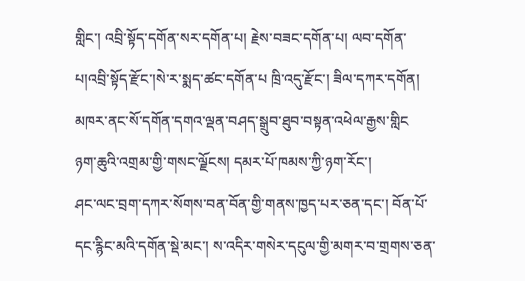གླིང་། འབྲི་སྟོད་དགོན་སར་དགོན་པ། རྗེས་བཟང་དགོན་པ། ལབ་དགོན་པ།འབྲི་སྟོད་རྫོང་།སེ་ར་སྨད་ཚང་དགོན་པ ཁྲི་འདུ་རྫོང་། ཟིལ་དཀར་དགོན། མཁར་ནང་སོ་དགོན་དགའ་ལྡན་བཤད་སྒྲུབ་ཐུབ་བསྟན་འཕེལ་རྒྱས་གླིང
ཉག་ཆུའི་འགྲམ་གྱི་གསང་ལྗོངས། དམར་པོ་ཁམས་ཀྱི་ཉག་རོང་།
ཤང་ལང་བྲག་དཀར་སོགས་བན་བོན་གྱི་གནས་ཁྱད་པར་ཅན་དང་། བོན་པོ་དང་རྙིང་མའི་དགོན་སྡེ་མང་། ས་འདིར་གསེར་དངུལ་གྱི་མགར་བ་གྲགས་ཅན་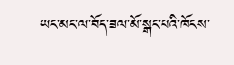ཡང་མང་ལ་བོད་ཟལ་མོ་སྒང་པའི་ཁོངས་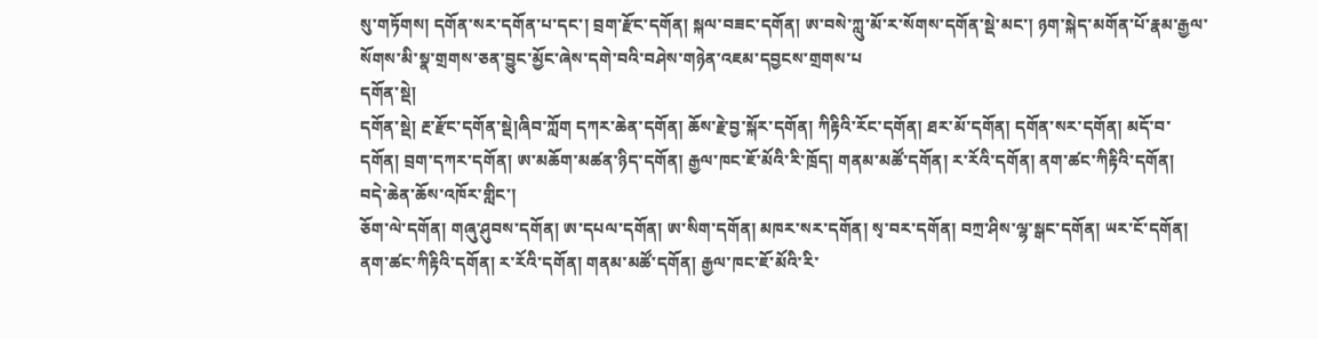སུ་གཏོགས། དགོན་སར་དགོན་པ་དང་། བྲག་རྫོང་དགོན། སྐལ་བཟང་དགོན། ཨ་བསེ་ཀླུ་མོ་ར་སོགས་དགོན་སྡེ་མང་། ཉག་སྐེད་མགོན་པོ་རྣམ་རྒྱལ་སོགས་མི་སྣ་གྲགས་ཅན་བྱུང་མྱོང་ཞེས་དགེ་བའི་བཤེས་གཉེན་འཇམ་དབྱངས་གྲགས་པ
དགོན་སྡེ།
དགོན་སྡེ། རྔ་རྫོང་དགོན་སྡེ།ཞིབ་ཀློག དཀར་ཆེན་དགོན། ཆོས་རྗེ་བྱ་སྐོར་དགོན། ཀིརྟིའི་རོང་དགོན། ཐར་མོ་དགོན། དགོན་སར་དགོན། མདོ་བ་དགོན། བྲག་དཀར་དགོན། ཨ་མཆོག་མཚན་ཉིད་དགོན། རྒྱལ་ཁང་ཇོ་མོའི་རི་ཁྲོད། གནམ་མཚོ་དགོན། ར་རོའི་དགོན། ནག་ཚང་ཀིརྟིའི་དགོན།
བདེ་ཆེན་ཆོས་འཁོར་གླིང་།
ཅོག་ལེ་དགོན། གཞུ་ཤུབས་དགོན། ཨ་དཔལ་དགོན། ཨ་སིག་དགོན། མཁར་སར་དགོན། སྭ་བར་དགོན། བཀྲ་ཤིས་ལྷ་སྒང་དགོན། ཡར་ངོ་དགོན། ནག་ཚང་ཀིརྟིའི་དགོན། ར་རོའི་དགོན། གནམ་མཚོ་དགོན། རྒྱལ་ཁང་ཇོ་མོའི་རི་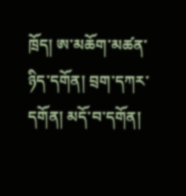ཁྲོད། ཨ་མཆོག་མཚན་ཉིད་དགོན། བྲག་དཀར་དགོན། མདོ་བ་དགོན།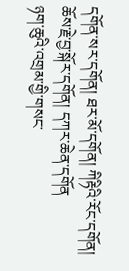དགོན་སར་དགོན། ཐར་མོ་དགོན། ཀིརྟིའི་རོང་དགོན། ཆོས་རྗེ་བྱ་སྐོར་དགོན། དཀར་ཆེན་དགོན
ཉག་ཆུའི་འགྲམ་གྱི་གསང་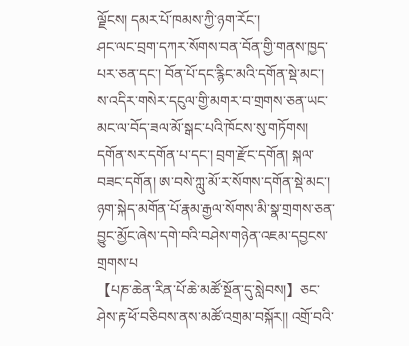ལྗོངས། དམར་པོ་ཁམས་ཀྱི་ཉག་རོང་།
ཤང་ལང་བྲག་དཀར་སོགས་བན་བོན་གྱི་གནས་ཁྱད་པར་ཅན་དང་། བོན་པོ་དང་རྙིང་མའི་དགོན་སྡེ་མང་། ས་འདིར་གསེར་དངུལ་གྱི་མགར་བ་གྲགས་ཅན་ཡང་མང་ལ་བོད་ཟལ་མོ་སྒང་པའི་ཁོངས་སུ་གཏོགས། དགོན་སར་དགོན་པ་དང་། བྲག་རྫོང་དགོན། སྐལ་བཟང་དགོན། ཨ་བསེ་ཀླུ་མོ་ར་སོགས་དགོན་སྡེ་མང་། ཉག་སྐེད་མགོན་པོ་རྣམ་རྒྱལ་སོགས་མི་སྣ་གྲགས་ཅན་བྱུང་མྱོང་ཞེས་དགེ་བའི་བཤེས་གཉེན་འཇམ་དབྱངས་གྲགས་པ
【པཎ་ཆེན་རིན་པོ་ཆེ་མཚོ་སྔོན་དུ་སླེབས།】ཅང་ཤེས་རྟ་ཕོ་བཅིབས་ནས་མཚོ་འགྲམ་བསྐོར།། འགྲོ་བའི་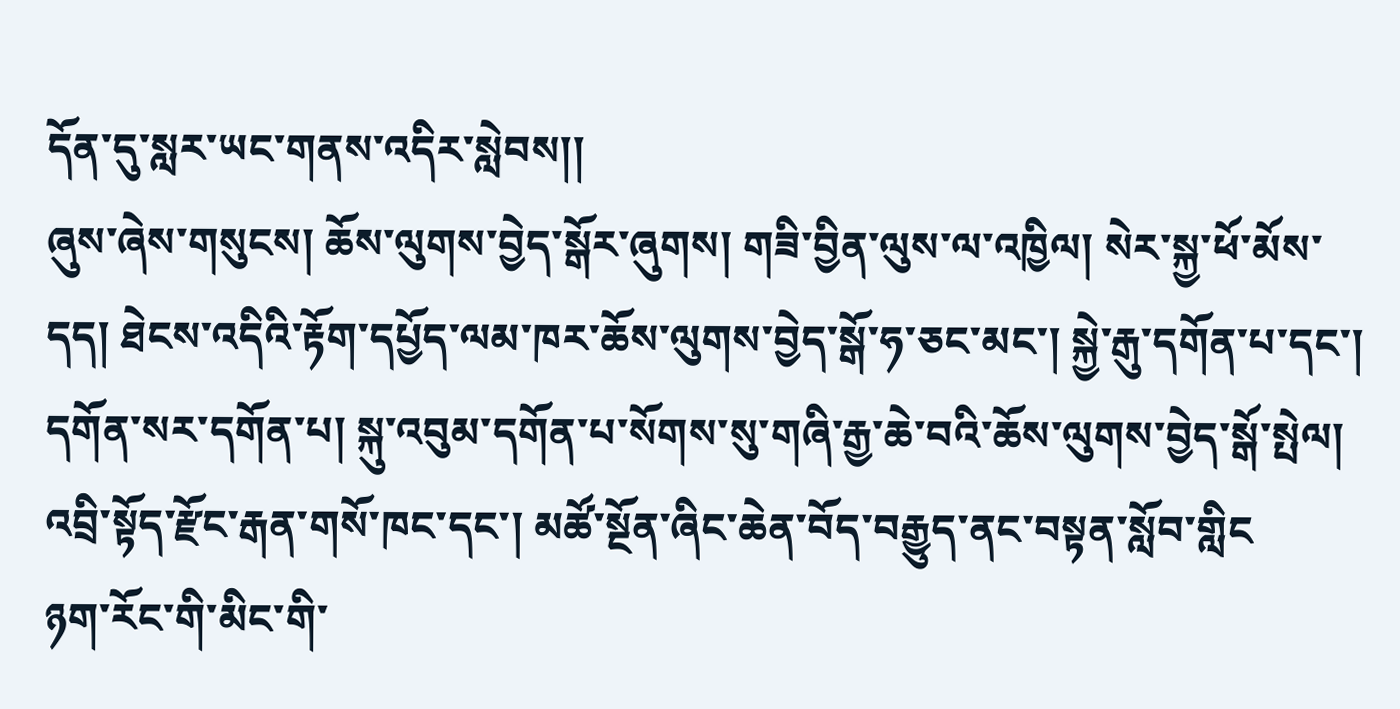དོན་དུ་སླར་ཡང་གནས་འདིར་སླེབས།།
ཞུས་ཞེས་གསུངས། ཆོས་ལུགས་བྱེད་སྒོར་ཞུགས། གཟི་བྱིན་ལུས་ལ་འཁྱིལ། སེར་སྐྱ་ཕོ་མོས་དད། ཐེངས་འདིའི་རྟོག་དཔྱོད་ལམ་ཁར་ཆོས་ལུགས་བྱེད་སྒོ་ཧ་ཅང་མང་། སྐྱེ་རྒུ་དགོན་པ་དང་། དགོན་སར་དགོན་པ། སྐུ་འབུམ་དགོན་པ་སོགས་སུ་གཞི་རྒྱ་ཆེ་བའི་ཆོས་ལུགས་བྱེད་སྒོ་སྤེལ། འབྲི་སྟོད་རྫོང་རྒན་གསོ་ཁང་དང་། མཚོ་སྔོན་ཞིང་ཆེན་བོད་བརྒྱུད་ནང་བསྟན་སློབ་གླིང
ཉག་རོང་གི་མིང་གི་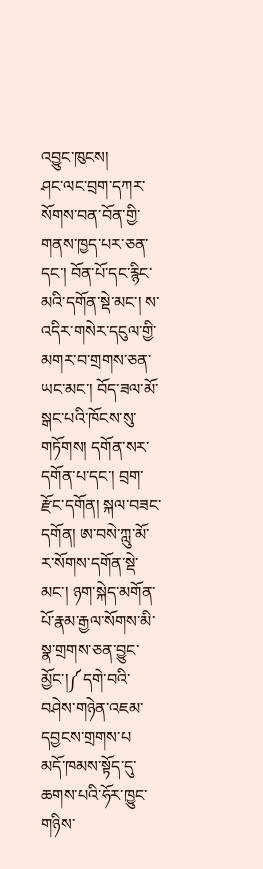འབྱུང་ཁུངས།
ཤང་ལང་བྲག་དཀར་སོགས་བན་བོན་གྱི་གནས་ཁྱད་པར་ཅན་དང་། བོན་པོ་དང་རྙིང་མའི་དགོན་སྡེ་མང་། ས་འདིར་གསེར་དངུལ་གྱི་མགར་བ་གྲགས་ཅན་ཡང་མང་། བོད་ཟལ་མོ་སྒང་པའི་ཁོངས་སུ་གཏོགས། དགོན་སར་དགོན་པ་དང་། བྲག་རྫོང་དགོན། སྐལ་བཟང་དགོན། ཨ་བསེ་ཀླུ་མོ་ར་སོགས་དགོན་སྡེ་མང་། ཉག་སྐེད་མགོན་པོ་རྣམ་རྒྱལ་སོགས་མི་སྣ་གྲགས་ཅན་བྱུང་མྱོང་།༼དགེ་བའི་བཤེས་གཉེན་འཇམ་དབྱངས་གྲགས་པ
མདོ་ཁམས་སྟོད་དུ་ཆགས་པའི་ཧོར་ཁྱུང་གཉིས་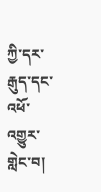ཀྱི་དར་རྒུད་དང་འཕོ་འགྱུར་གླེང་བ།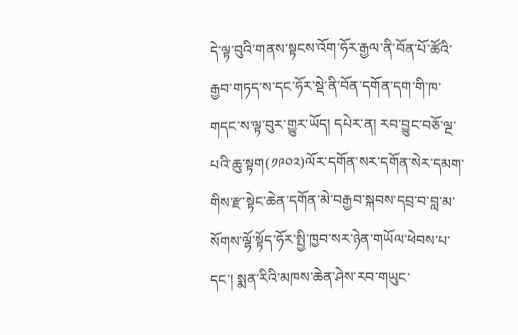དེ་ལྟ་བུའི་གནས་སྟངས་འོག་ཧོར་རྒྱལ་ནི་བོན་པོ་ཚོའི་རྒྱབ་གཏད་ས་དང་ཧོར་སྡེ་ནི་བོན་དགོན་དག་གི་ཁ་གདང་ས་ལྟ་བུར་གྱུར་ཡོད། དཔེར་ན། རབ་བྱུང་བཅོ་ལྔ་པའི་ཆུ་སྟག(༡༩༠༢)ལོར་དགོན་སར་དགོན་སེར་དམག་གིས་རྫ་སྟེང་ཆེན་དགོན་མེ་བརྒྱབ་སྐབས་དབྲ་བ་བླ་མ་སོགས་ལྷོ་སྟོད་ཧོར་སྤྱི་ཁྱབ་སར་ཉེན་གཡོལ་ཕེབས་པ་དང་། སྨན་རིའི་མཁས་ཆེན་ཤེས་རབ་གཡུང་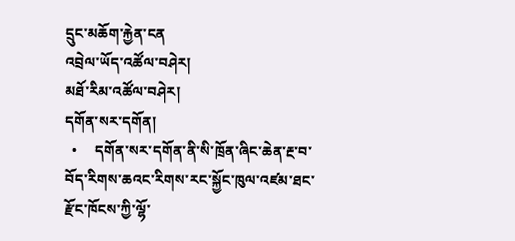དྲུང་མཆོག་རྐྱེན་ངན
འབྲེལ་ཡོད་འཚོལ་བཤེར།
མཐོ་རིམ་འཚོལ་བཤེར།
དགོན་སར་དགོན།
  •     དགོན་སར་དགོན་ནི་སི་ཁྲོན་ཞིང་ཆེན་རྔ་བ་བོད་རིགས་ཆའང་རིགས་རང་སྐྱོང་ཁུལ་འཛམ་ཐང་རྫོང་ཁོངས་ཀྱི་ལྷོ་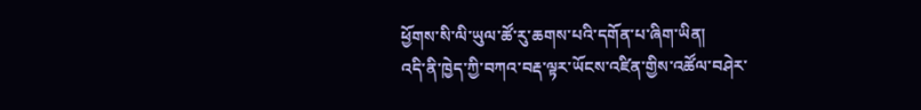ཕྱོགས་སི་ལི་ཡུལ་ཚོ་རུ་ཆགས་པའི་དགོན་པ་ཞིག་ཡིན།
འདི་ནི་ཁྱེད་ཀྱི་བཀའ་བརྡ་ལྟར་ཡོངས་འཛིན་གྱིས་འཚོལ་བཤེར་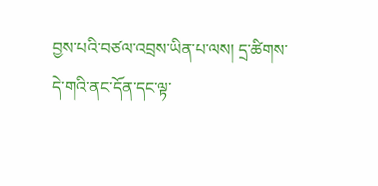བྱས་པའི་བཙལ་འབྲས་ཡིན་པ་ལས། དྲ་ཚིགས་དེ་གའི་ནང་དོན་དང་ལྟ་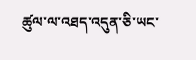ཚུལ་ལ་འཐད་འདུན་ཅི་ཡང་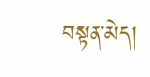བསྟན་མེད།